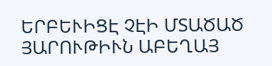ԵՐԲԵՒԻՑԷ ՉԷԻ ՄՏԱԾԱԾ
ՅԱՐՈՒԹԻՒՆ ԱԲԵՂԱՅ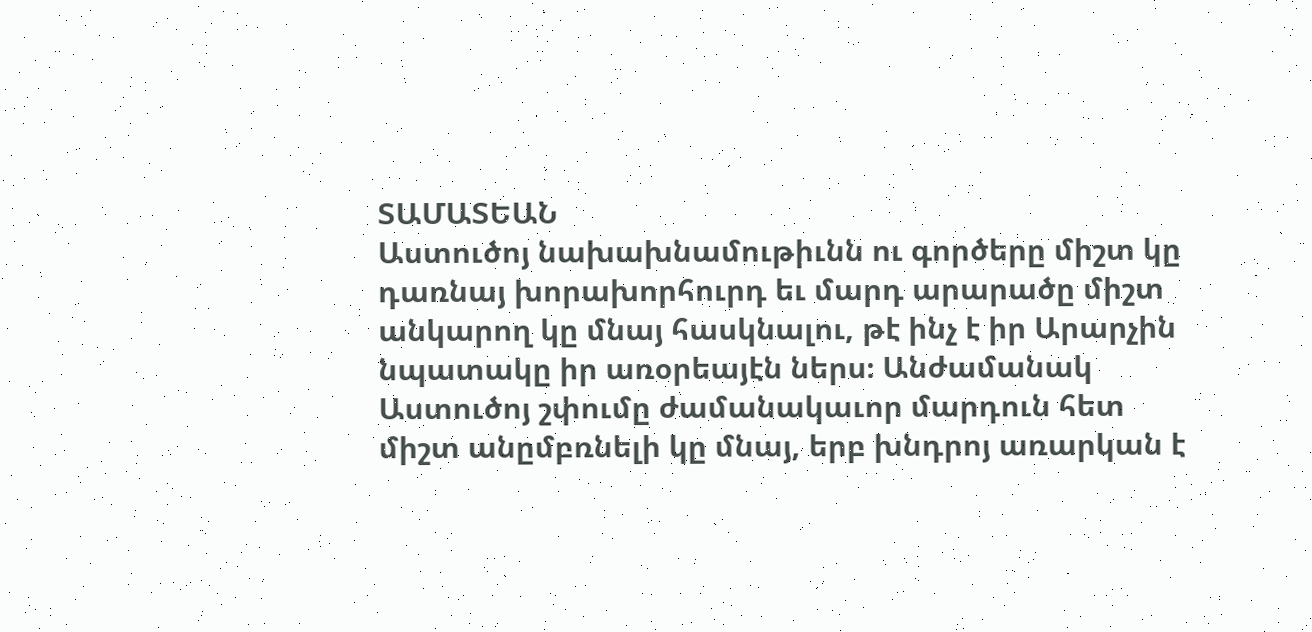ՏԱՄԱՏԵԱՆ
Աստուծոյ նախախնամութիւնն ու գործերը միշտ կը դառնայ խորախորհուրդ եւ մարդ արարածը միշտ անկարող կը մնայ հասկնալու, թէ ինչ է իր Արարչին նպատակը իր առօրեայէն ներս։ Անժամանակ Աստուծոյ շփումը ժամանակաւոր մարդուն հետ միշտ անըմբռնելի կը մնայ, երբ խնդրոյ առարկան է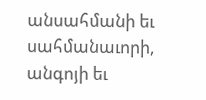անսահմանի եւ սահմանաւորի, անգոյի եւ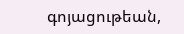գոյացութեան,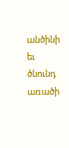անծինի եւ ծնունդ առածի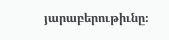յարաբերութիւնը։